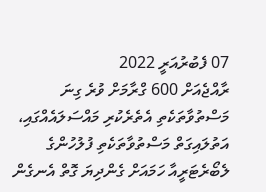07 ފެބުރުއަރީ 2022
ރާއްޖެއަށް 600 ގްރާމަށް ވުރެ ގިނަ މަސްތުވާތަކެތި އެތެރެކުރި މައްސަލައެއްގައި، އަތުލައިގަތް މަސްތުވާތަކެތި ފުލުހުންގެ ލެބޯރެޓަރީއާ ހަމައަށް ގެންދިޔަ ގޮތް އެނގެން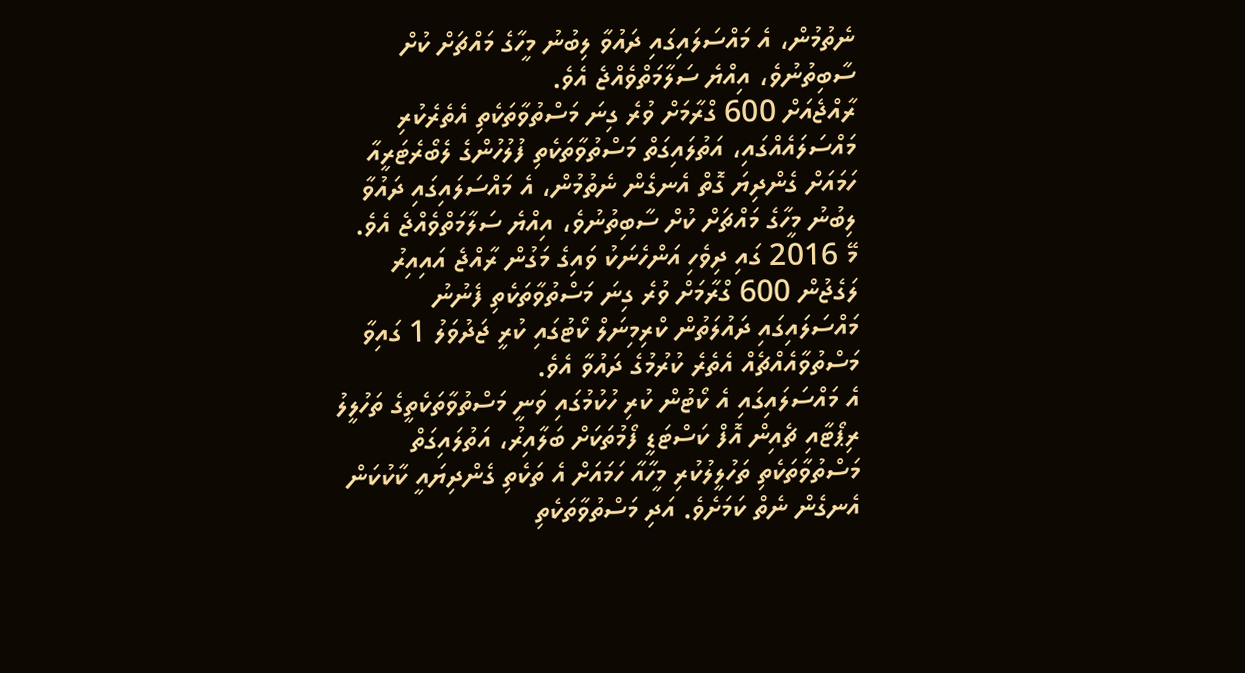ނެތުމުން، އެ މައްސަލައިގައި ދައުވާ ލިބުނު މީހާގެ މައްޗަށް ކުށް ސާބިތުނުވެ، އިއްޔެ ސަލާމަތްވެއްޖެ އެވެ.
ރާއްޖެއަށް 600 ގްރާމަށް ވުރެ ގިނަ މަސްތުވާތަކެތި އެތެރެކުރި މައްސަލައެއްގައި، އަތުލައިގަތް މަސްތުވާތަކެތި ފުލުހުންގެ ލެބޯރެޓަރީއާ ހަމައަށް ގެންދިޔަ ގޮތް އެނގެން ނެތުމުން، އެ މައްސަލައިގައި ދައުވާ ލިބުނު މީހާގެ މައްޗަށް ކުށް ސާބިތުނުވެ، އިއްޔެ ސަލާމަތްވެއްޖެ އެވެ.
މޭ 2016 ގައި ދިވެހި އަންހެނަކު ވައިގެ މަގުން ރާއްޖެ އައިއިރު ލަގެޖުން 600 ގްރާމަށް ވުރެ ގިނަ މަސްތުވާތަކެތި ފެނުނު މައްސަލައިގައި ދައުލަތުން ކްރިމިނަލް ކޯޓުގައި ކުރީ ޖަދުވަލު 1 ގައިވާ މަސްތުވާއެއްޗެއް އެތެރެ ކުރުމުގެ ދައުވާ އެވެ.
އެ މައްސަލައިގައި އެ ކޯޓުން ކުރި ހުކުމުގައި ވަނީ މަސްތުވާތަކެތީގެ ތަހުލީލު ރިޕޯޓާއި ޗެއިން އޮފް ކަސްޓަޑީ ފޯމުތަކަށް ބަލާއިރު، އަތުލައިގަތް މަސްތުވާތަކެތި ތަހުލީލުކުރި މީހާއާ ހަމައަށް އެ ތަކެތި ގެންދިޔައީ ކާކުކަން އެނގެން ނެތް ކަމަށެވެ. އަދި މަސްތުވާތަކެތި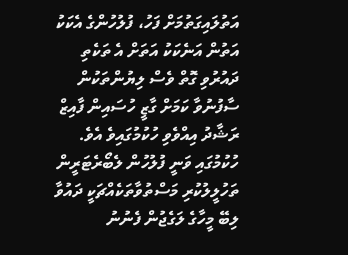އަތުލައިގަތުމަށް ފަހު، ފުލުހުންގެ އެކަކު އަތުން އަނެކަކު އަތަށް އެ ތަކެތި ދައުރުވި ގޮތް ވެސް ލިޔުންތަކުން ސާފުނުވާ ކަމަށް ގާޒީ ހުސައިން ފާއިޒް ރަޝާދު އިއްވެވި ހުކުމުގައިވެ އެވެ.
ހުކުމުގައި ވަނީ ފުލުހުން ލެބޯރެޓަރީން ތަހުލީލުކުރި މަސްތުވާތަކެއްޗަކީ ދައުވާ ލިބޭ މީހާގެ ލަގެޖުން ފެނުނު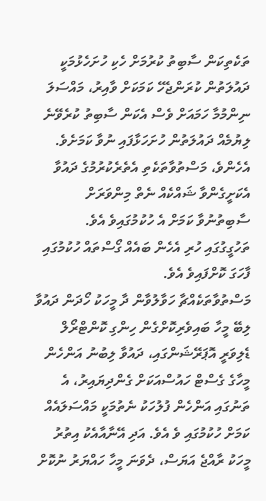ތަކެތިކަން ސާބިތު ކުރުމަށް ހެކި ހުށަހެޅުމަކީ ދައުލަތުން ކުރަންޖެހޭ ކަމަކަށް ވާއިރު، މައްސަލަ ނިންމުމާ ހަމައަށް ވެސް އެކަން ސާބިތު ކުރެވޭނެ ލިޔުމެއް ދައުލަތުން ހުށަހަޅާފައި ނުވާ ކަމަށެވެ. އެހެންވެ، މަސްތުވާތަކެތި އެތެރެކުރުމުގެ ދައުވާ އެކަށީގެންވާ ޝައްކެއް ނެތް މިންވަރަށް ސާބިތުނުވާ ކަމަށް އެ ހުކުމުގައިވެ އެވެ.
ތަހުގީގުގައި ހުރި އެހެން ބައެއް ގޯސްތައް ހުކުމުގައި ފާހަގަ ކޮށްފައިވެ އެވެ.
މަސްތުވާތަކެއްޗާ ހަވާލުވާން ދާ މީހަކު ހޯދަން ދައުވާ ލިބޭ މީހާ ބައިވެރިކޮށްގެން ހިންގި ކޮންޓްރޯލް ޑެލިވަރީ އޮޕަރޭޝަންގައި، ދައުވާ ލިބުނު އަންހެން މީހާގެ ގެސްޓް ހައުސްއަކަށް ގެންދިޔައިރު، އެ ތަނުގައި އަންހެން ފުލުހަކު ނެތުމަކީ މައްސަލައެއް ކަމަށް ހުކުމުގައި ވެ އެވެ. އަދި އޭނާއާއެކު އިތުރު މީހަކު ރާއްޖެ އަޔަސް، ދެވަނަ މީހާ ހައްޔަރު ނުކޮށް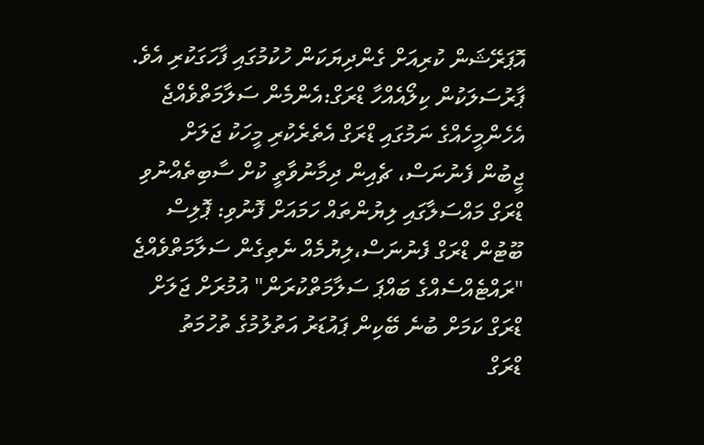އޮޕަރޭޝަން ކުރިއަށް ގެންދިޔަކަން ހުކުމުގައި ފާހަގަކުރި އެވެ.
ޕާރުސަލަކުން ކިލޯއެއްހާ ޑްރަގް:އެންމެން ސަލާމަތްވެއްޖެ
އެހެންމީހެއްގެ ނަމުގައި ޑްރަގް އެތެރެކުރި މީހަކު ޖަލަށް
ޖީބުން ފެނުނަސް، ޗެއިން ދިމާނުވާތީ ކުށް ސާބިތެއްނުވި
ޑްރަގް މައްސަލާގައި ލިޔުންތައް ހަމައަށް ފޮނުވި: ޕޮލިސް
ބޫޓުން ޑްރަގް ފެނުނަސް،ލިޔުމެއް ނެތިގެން ސަލާމަތްވެއްޖެ
"ރައްޓެއްސެއްގެ ބައްޕަ ސަލާމަތްކުރަން" އުމުރަށް ޖަލަށް
ޑްރަގް ކަމަށް ބުނެ ބޭކިން ޕައުޑަރު އަތުލުމުގެ ތުހުމަތު
ޑްރަގް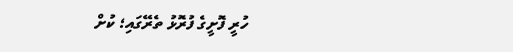ހުރީ ފޮށީގެ ފުރޮޅު ތެރޭގައި؛ ކުށް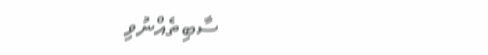ސާބިތެއްނުވި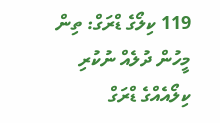119 ކިލޯގެ ޑްރަގް: ތިން މީހުން ދުލެއް ނުކުރި
ކިލޯއެއްގެ ޑްރަގް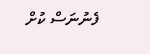ފެނުނަސް ކުށް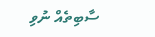ސާބިތެއް ނުވި